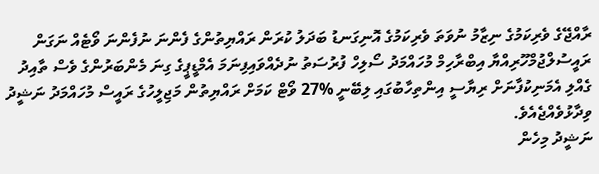ރާއްޖޭގެ ވެރިކަމުގެ ނިޒާމު ނުވަތަ ވެރިކަމުގެ އޮނިގަނޑު ބަދަލު ކުރަން ރައްޔިތުންގެ ފެންނަ ނުފެންނަ ވޯޓެއް ނަގަން ރައީސުލްޖުމްހޫރިއްޔާ އިބްރާހިމް މުހައްމަދު ސޯލިހް ފުރުސަތު ނުދެއްވައިފިނަމަ އެމްޑީޕީގެ ގިނަ މެންބަރުންގެ ވެސް ތާއިދު ގެއްލި އެމަނިކުފާނަށް ރިޔާސީ އިންތިހާބުގައި ލިބޭނީ %27 ވޯޓް ކަމަށް ރައްޔިތުން މަޖިލީހުގެ ރައީސް މުހައްމަދު ނަޝީދު ވިދާޅުވެއްޖެއެވެ.
ނަޝީދު މިހެން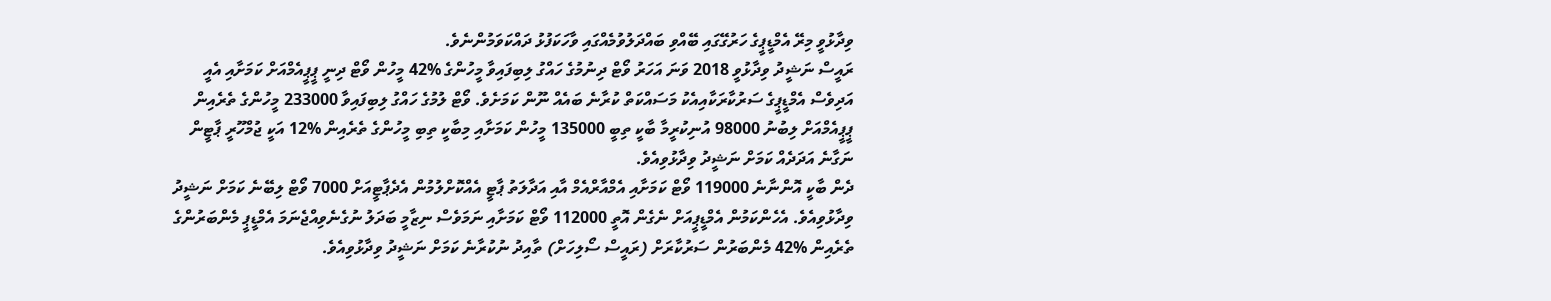ވިދާޅުވީ މިރޭ އެމްޑީޕީގެ ހަރުގޭގައި ބޭއްވި ބައްދަލުވުމެއްގައި ވާހަކަފުޅު ދައްކަވަމުންނެވެ.
ރައީސް ނަޝީދު ވިދާޅުވީ 2018 ވަނަ އަހަރު ވޯޓް ދިނުމުގެ ހައްގު ލިބިފައިވާ މީހުންގެ %42 މީހުން ވޯޓް ދިނީ ޕީޕީއެމްއަށް ކަމަށާއި އެއީ އަދިވެސް އެމްޑީޕީގެ ސަރުކާރަކާއިއެކު މަސައްކަތް ކުރާނެ ބައެއް ނޫން ކަމަށެވެ. ވޯޓް ލުމުގެ ހައްގު ލިބިފައިވާ 233000 މީހުންގެ ތެރެއިން ޕީޕީއެމްއަށް ލިބުނު 98000 އުނިކުރީމާ ބާކީ ތިބީ 135000 މީހުން ކަމަށާއި މިބާކީ ތިބި މީހުންގެ ތެރެއިން %12 އަކީ ޖުމްހޫރީ ޕާޓީން ނަގާނެ އަދަދެއް ކަމަށް ނަޝީދު ވިދާޅުވިއެވެ.
ދެން ބާކީ އޮންނާނެ 119000 ވޯޓް ކަމަށާއި އެމްއާރްއެމް އާއި އަދާލަތު ޕާޓީ އެއްކޮށްލުމުން އެދެޕާޓީއަށް 7000 ވޯޓް ލިބޭނެ ކަމަށް ނަޝީދު ވިދާޅުވިއެވެ. އެހެންކަމުން އެމްޑީޕީއަށް ނެގެން އޮތީ 112000 ވޯޓް ކަމަށާއި ނަމަވެސް ނިޒާމީ ބަދަލު ނުގެނެވިއްޖެނަމަ އެމްޑީޕީ މެންބަރުންގެ ތެރެއިން %42 މެންބަރުން ސަރުކާރަށް (ރައީސް ސޯލިހަށް) ތާއިދު ނުކުރާނެ ކަމަށް ނަޝީދު ވިދާޅުވިއެވެ.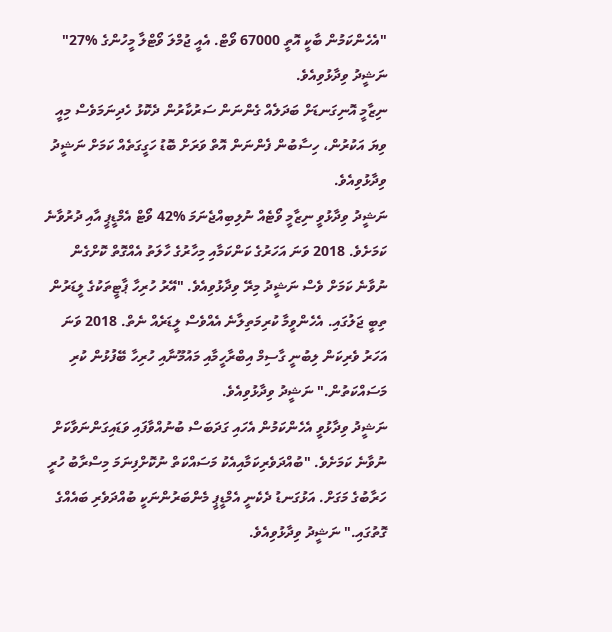"އެހެންކަމުން ބާކީ އޮތީ 67000 ވޯޓް. އެއީ ޖުމްލަ ވޯޓްލާ މީހުންގެ %27" ނަޝީދު ވިދާޅުވިއެވެ.
ނިޒާމީ އޮނިގަނޑަށް ބަދަލެއް ގެންނަން ސަރުކާރުން ދެކޮޅު ހެދިނަމަވެސް މިއީ ވިޔަ އަކުރުން، ހިސާބުން ފެންނަން އޮތް ވަރަށް ބޮޑު ހަގީގަތެއް ކަމަށް ނަޝީދު ވިދާޅުވިއެވެ.
ނަޝީދު ވިދާޅުވީ ނިޒާމީ ވޯޓެއް ނުލިބިއްޖެނަމަ %42 ވޯޓް އެމްޑީޕީ އާއި ދުރުވާނެ ކަމަށެވެ. 2018 ވަނަ އަހަރުގެ ކަންކަމާއި މިހާރުގެ ހާލަތު އެއްގޮތް ކޮށްގެން ނުވާނެ ކަމަށް ވެސް ނަޝީދު މިރޭ ވިދާޅުވިއެވެ. "އޭރު ހުރިހާ ޕާޓީތަކުގެ ލީޑަރުން ތިބީ ޖަލުގައި. އެހެންވީމާ ކުރިމަތިލާނެ އެއްވެސް ލީޑަރެއް ނެތް. 2018 ވަނަ އަހަރު ވެރިކަން ލިބުނީ ގާސިމް އިބްރާހީމާއި މައުމޫނާއި ހުރިހާ ބޭފުޅުން ކުރި މަސައްކަތުން." ނަޝީދު ވިދާޅުވިއެވެ.
ނަޝީދު ވިދާޅުވީ އެހެންކަމުން އެހައި ގަދަބަސް ބުނުއްވާފައި ވަޑައިގަންނަވާކަށް ނުވާނެ ކަމަށެވެ. "ބުއްދަވެރިކަމާއިއެކު މަސައްކަތް ނުކޮށްފިނަމަ މިސްރާބު ހުރީ ހަރާބުގެ މަގަށް. އަޅުގަނޑު ދެކެނީ އެމްޑީޕީ މެންބަރުންނަކީ ބުއްދަވެރި ބައެއްގެ ގޮތުގައި." ނަޝީދު ވިދާޅުވިއެވެ.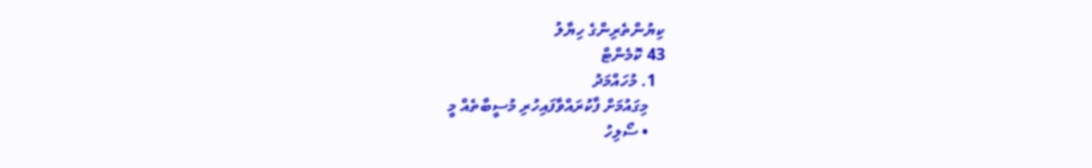ކިޔުންތެރިންގެ ހިޔާލު
43 ކޮމެންޓް
  1. މުހައްމަދު
    މިގައުމަށް ފާކުރައްވާފައިހުރި މުސީބާތެއް މީ
    • ސޯލިހު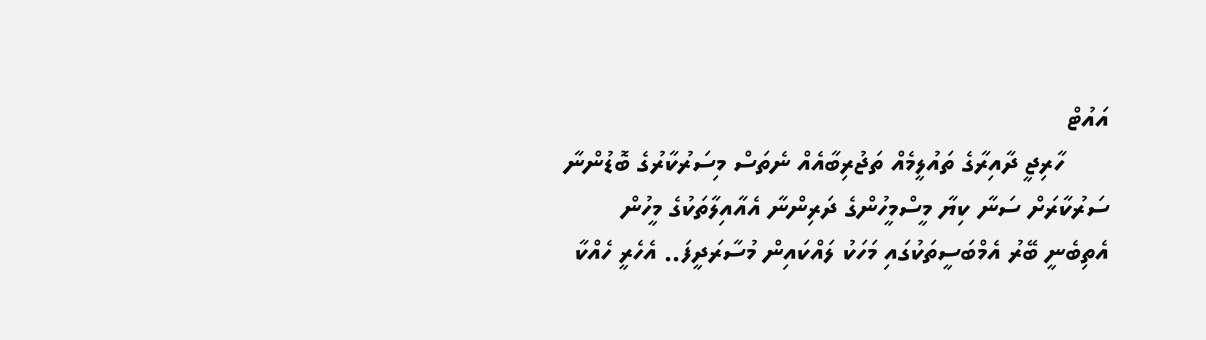އައުޓް
      ހާރިޖީ ދާއިރާގެ ތައުލީމެއް ތަޖުރިބާއެއް ނެތަސް މިސަރުކާރުގެ ބޮޑުންނާ ސަރުކާރަށް ސަނާ ކިޔާ މީސްމީހުންގެ ދަރިންނާ އެއާއިލާތަކުގެ މީހުން އެތިބެނީ ބޭރު އެމްބަސީތަކުގައި މަހަކު ލައްކައިން މުސާރަދީފަ.. އެހެރީ ހެއްކާ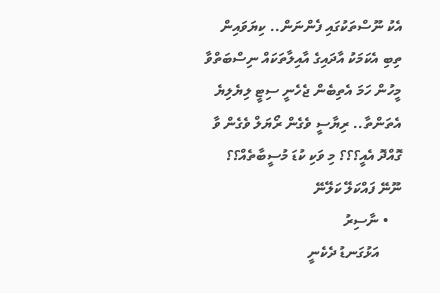އެކު ނޫސްތަކުގައި ފެންނަން.. ކިޔަވައިން ތިބި އެކަމަކު އާދައިގެ އާއިލާތަކައް ނިސްބަތްވާ މީހުން ހަމަ އެތިބެން ޖެހެނީ ސިޓީ ލިޔެލިޔެ އެތަންތާ.. ރިޔާސީ ވެގެން ރޯޔަލް ވެގެން ވާ ގޮއްދޮ އެއީ؟؟؟ މި ވަކި ކުޑަ މުސީބާތެއް؟؟ ނޫނޭ ފައްކަލޭ ކަލޭނޭ
    • ނާސިރު
      އަޅުގަނޑު ދެކެނީ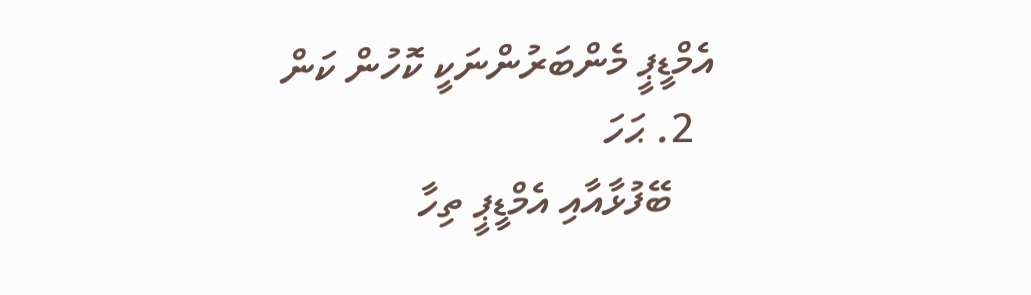އެމްޑީޕީ މެންބަރުންނަކީ ކޮހުން ކަން
  2. ޙަހަ
    ބޭފުޅާއާއި އެމްޑީޕީ ތިހާ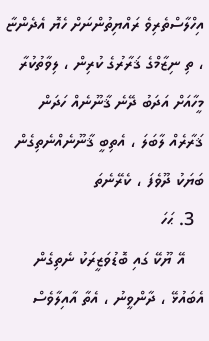އިހްލާސްތެރިވެ ރައްޔިތުންނަށް ހެޔޮ އެދެންޏާ ، ތި ނިޒާމްގެ ޤަރާރުގެ ކުރިން ، ލިވާތުކުރާ މީހާއަށް އަދަބު ދޭނެ ޤާނޫނެއް ހަދަން ޤަރާރެއް ލާބަލަ ، އެތިބީ ޤާނޫނެއްނެތިގެން ބަޔަކު ދޫވެފަ ، ކެރޭނެތަ
  3. ޙަހަ
    އޭ ޔޫކޭ ގައި ބޮޑުވަޒީރަކު ނެތިގެން އެބައުޅޭ ، ދާންވީނު ، އެތާ އާއިލާވެސް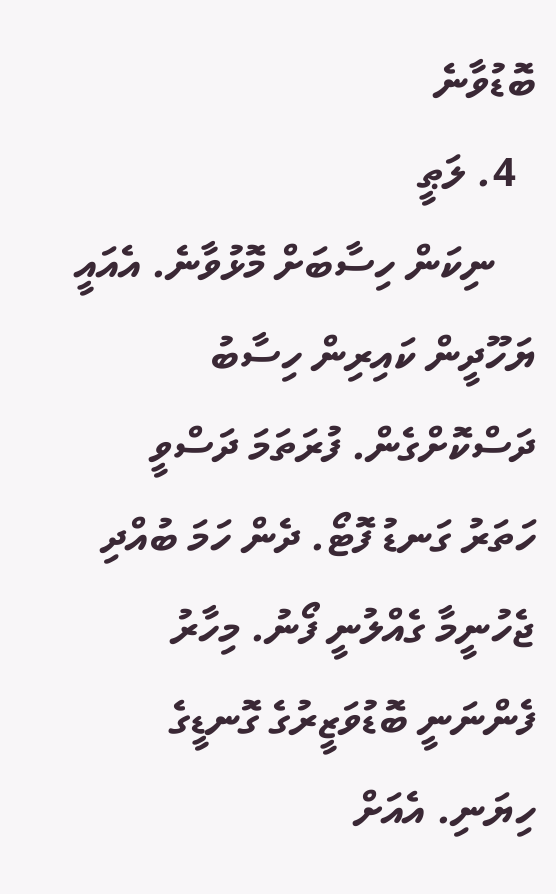ބޮޑުވާނެ
  4. ލަޠީ
    ނިކަން ހިސާބަށް މޮޅުވާނެ. އެއައީ ޔަހޫދީން ކައިރިން ހިސާބު ދަސްކޮށްގެން. ފުރަތަމަ ދަސްވީ ހަތަރު ގަނޑު ފޮޓޯ. ދެން ހަމަ ބުއްދި ޖެހުނީމާ ގެއްލުނީ ފޯނު. މިހާރު ފެންނަނީ ބޮޑުވަޒީރުގެ ގޮނޑީގެ ހިޔަނި. އެއަށް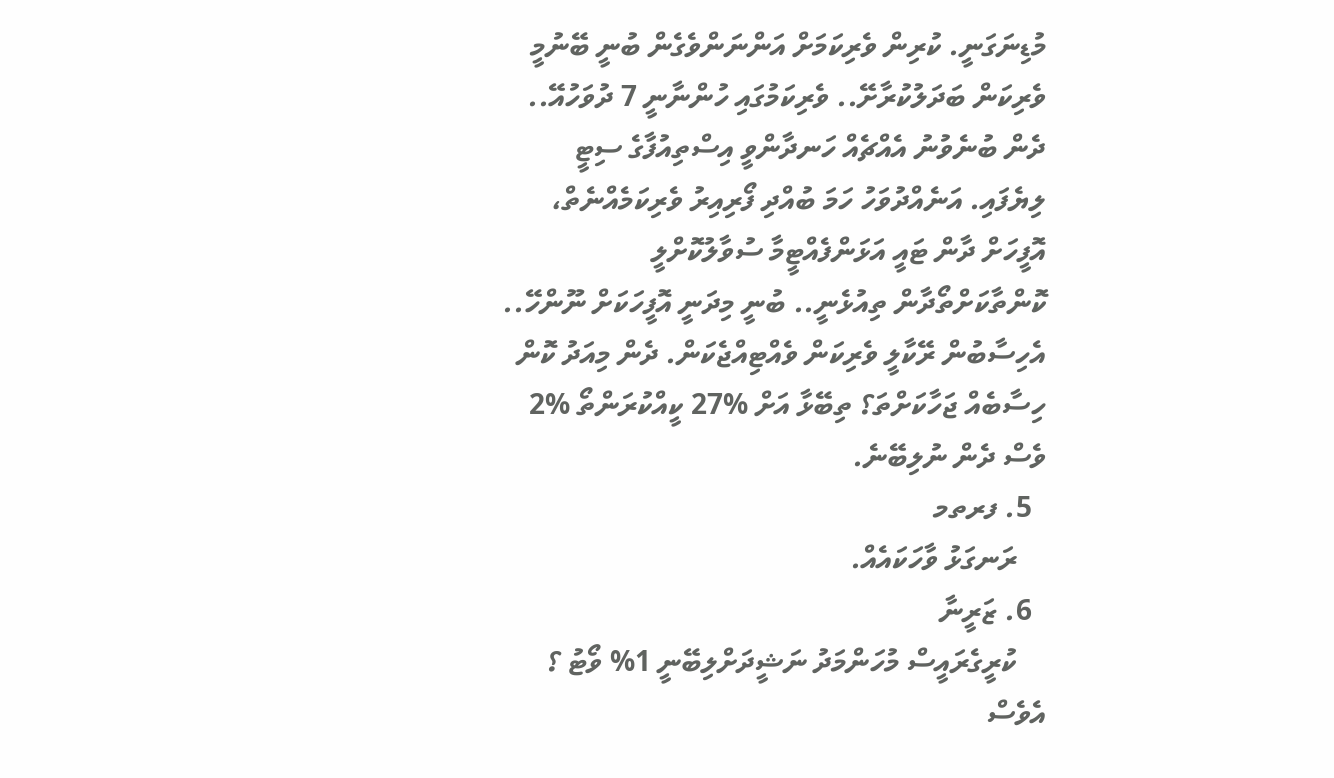މުޑިނަގަނީ. ކުރިން ވެރިކަމަށް އަންނަންވެގެން ބުނީ ބޭނުމީ ވެރިކަން ބަދަލުކުރާށޭ.. ވެރިކަމުގައި ހުންނާނީ 7 ދުވަހުއޭ.. ދެން ބުނެވުނު އެއްޗެއް ހަނދާންވީ އިސްތިއުފާގެ ސިޓީ ލިޔެފައި. އަނެއްދުވަހު ހަމަ ބުއްދި ފޯރިއިރު ވެރިކަމެއްނެތް، އޮފީހަށް ދާން ޓައީ އަޅަންފެއްޓީމާ ސުވާލުކޮށްލީ ކޮންތާކަށްތޯދާން ތިއުޅެނީ.. ބުނީ މިދަނީ އޮފީހަކަށް ނޫންހޭ.. އެހިސާބުން ރޭކާލީ ވެރިކަން ވެއްޓިއްޖެކަން. ދެން މިއަދު ކޮން ހިސާބެއް ޖަހާކަށްތަ؟ ތިބޭޅާ އަށް %27 ކީއްކުރަންތޯ %2 ވެސް ދެން ނުލިބޭނެ.
  5. ފރތމ
    ރަނގަޅު ވާހަކައެއް.
  6. ޒަރީނާ
    ކުރީގެރައީސް މުހަންމަދު ނަޝީދަށްލިބޭނީ 1% ވޯޓު ؟ އެވެސް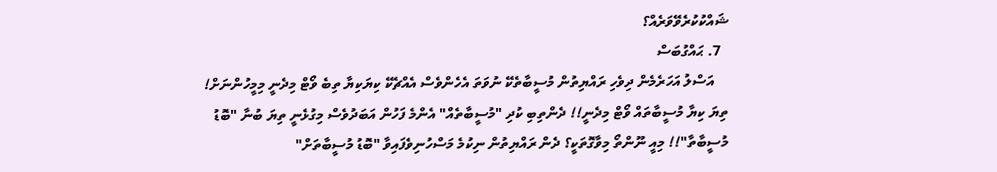ޝައްކުކުރެވޭވަރެއް؟
  7. ޙައްގުބަސް
    އަސްލު އަހަރެމެން ދިވެހި ރައްޔިތުން މުސީބާތެކޭ ނުވަތަ އެހެންވެސް އެއްޗެކޭ ކިޔަކިޔާ ތިބެ ވޯޓް މިދެނީ މިމީހުންނަށް! ތިޔަ ކިޔާ މުސީބާތައް ވޯޓް މިދެނީ!! ދެންތިބި ކުދި "މުސީބާތެއް" އެންމެ ފަހުން އަބަދުވެސް މިގުޅެނީ ތިޔަ ބުނާ "ބޮޑު މުސީބާތާ"!! މިއީ ނޫންތޯ މިވާގޮތަކީ؟ ދެން ރައްޔިތުން ނިކުމެ މަސްހުނިވެފައިވާ "ބޮޑު މުސީބާތަށް"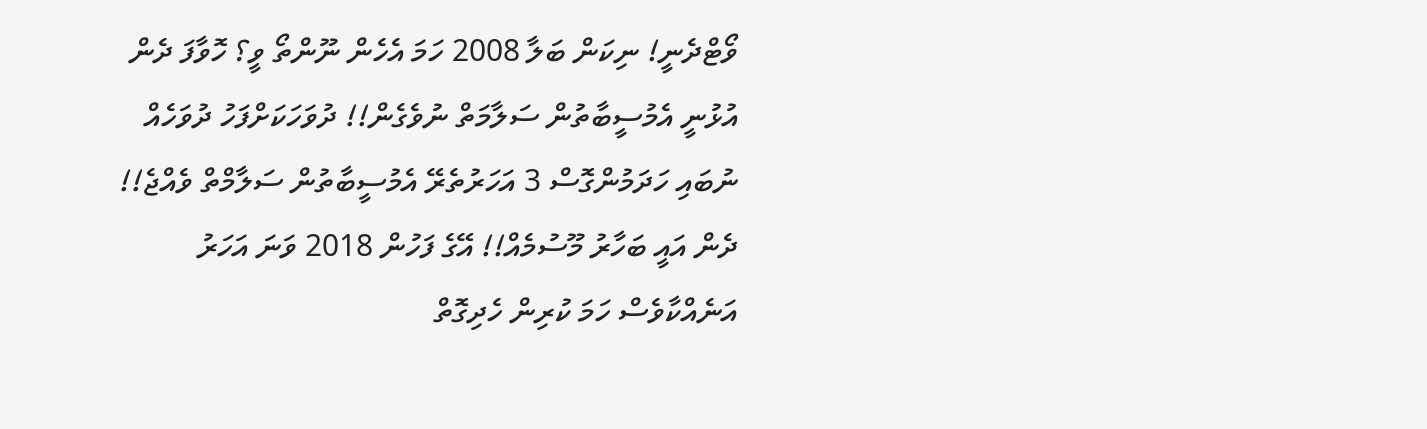ވޯޓްދެނީ! ނިކަން ބަލާ 2008 ހަމަ އެހެން ނޫންތޯ ވީ؟ ހޮވާފަ ދެން އުޅުނީ އެމުސީބާތުން ސަލާމަތް ނުވެގެން!! ދުވަހަކަށްފަހު ދުވަހެއް ނުބައި ހަދަމުންގޮސް 3 އަހަރުތެރޭ އެމުސީބާތުން ސަލާމްތް ވެއްޖެ!! ދެން އައީ ބަހާރު މޫސުމެއް!! އޭގެ ފަހުން 2018 ވަނަ އަހަރު އަނެއްކާވެސް ހަމަ ކުރިން ހެދިގޮތް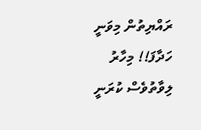ރައްޔިތުން މިވަނީ ހަދާފަ!! މިހާރު ލިވާތުވެސް ކުރަނީ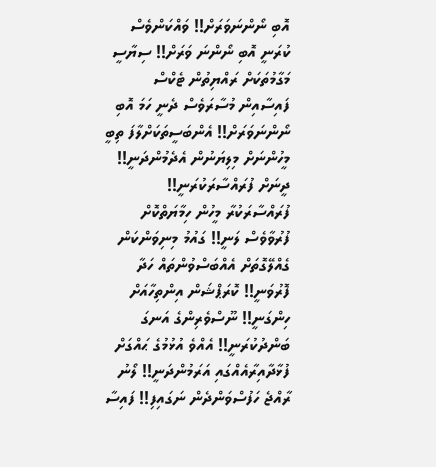އޮބި ނޯންނަވަރަށް!! ވައްކަންވެސް ކުރަނީ އޮބި ނޯންނަ ވަރަށް!! ސިޔާސީ މަގާމުތަކަށް ރައްޔިތުން ޓެކްސް ފައިސާއިން މުސާރަވެސް ދެނީ ހަމަ އޮބި ނޯންނަވަރަށް!! އެންބަސީތަކަށްލާފަ ތިބީ މީހުންނަށް މިލިޔަނުން އެދެމުންދަނީ!! ދީނަށް ފުރައްސާރަކުރަނީ!! ފުރައްސާރަކުރާ މީހުން ހިމާޔަތްކޮށް ފުރުވާވެސް ލަނީ!! ގައުމު މިނިވަންކަން ގެއްލޭގޮތަށް އެއްބަސްވުންތައް ހަދާ ފޮރުވަނީ!! ކޮރަޕްޝަން އިންތިހާއަށް ހިންގަނީ!! ނޫސްވެރިންގެ އަނގަ ބަންދުކުރަނީ!! އެއްވެ އުޅުމުގެ ޙައްގަށް ފުޅާދާއިރާއެއްގައި އަރަމުންދަނީ!! ލޯނު ރާއްޖެ ހަފުސްވަންދެން ނަގައިފި!! ފައިސާ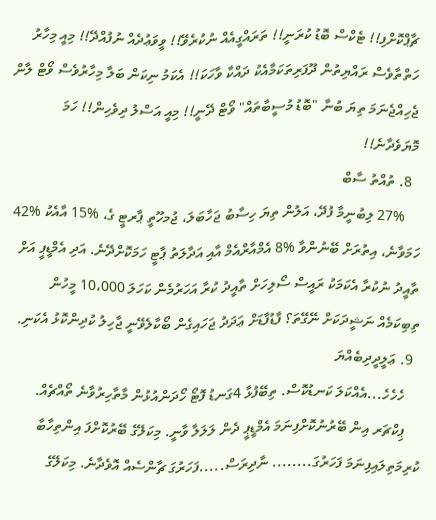ޗާޕްކޮށްފި!! ޓެކްސް ބޮޑު ކުރަނީ!! ތަރައްގީއެއް ނުކުރެވޭ!! ވީވަޢުދެއް ނުފުއްދޭ!! މިއީ މިހާރު ހަތްތާވެސް ރައްޔިތުން ދޫފަރިތަކަމާއެކު ދައްކާ ވާހަކަ!! އެކަމު ނިކަން ބަލާ މިހާރުވެސް ވޯޓް ލާން ޖެހިއްޖެނަމަ ތިޔަ ބުނާ "ބޮޑު މުސީބާތައް" ވޯޓް ދޭނީ!! މިއީ އަސްލު ދިވެހިން!! ހަމަ މޮޔަވެދާނެ!!
  8. ތުއްތު ސާބް
    27% ލިބުނީމާ ފުދޭ، އަލުން ތިޔަ ހިސާބު ޖަހާބަލަ، ޖުމހޫތީ ޕާރޓީ ގެ، %15 އާއެކު %42 ހަމަވާނެ، އިތުރަށް ބޭނުންވާ %8 އެމްއާރްއެމް އާއި އަދާލަތު ޕާޓީ ހަމަކޮށްދޭނެ. އަދި އެމްޑީޕީ އަށް ތާއީދު ނުކުރާ އެކަމަކު ރައީސް ސޯލިހަށް ތާއީދު ކުރާ އަހަރުމެން ކަހަލަ 10،000 މީހުން ތިބިކަމެއް ނަޝީދަކަށް ނޭގޭތަ؟ ފާޑުފާޑަށް ޢަދަދު ޖަހައިގެން ބޯކާލެވޭނީ ޖާހިލު ކުދިންކޮޅު އެކަނި.
  9. ޢަލީދީދިބެއްޔަ
    ހެހެހެ...އެއްކަލަ ކަނޑުކޮސް. ތިބޭފުޅާ 4ގަނޑު ފޮޓޯ ހޯދަންއުޅުން މާތާހިރުވާނެ ތޯއްޗެއް.
    ޕިކްޗަރ އިން ބޭރުނުކޮށްފިނަމަ އެމްޑީޕީ ދެން ލަލަލާ ވާނީ. މިކަލޭގެ ބޭރުކޮށްފަ އިންތިހާބާ ކުރިމަތިލައިފިނަމަ ފަހަރުގަ........ ނާދިރަސް.....ފަހަރުގަ ޗާންސެއް އޮވެދާނެ. މިކަލޭގެ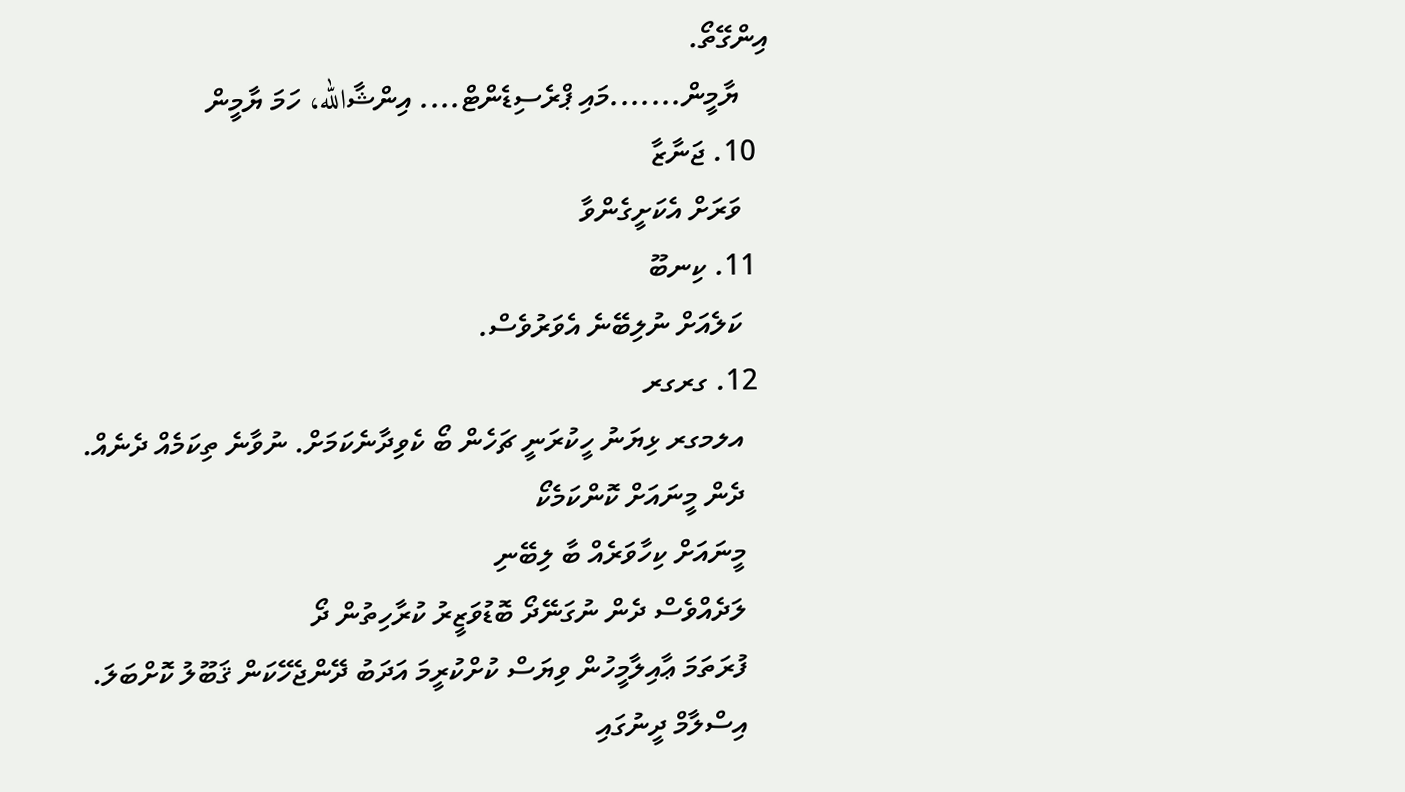އިންގޭތޯ.
    ޔާމީން.......މައި ޕްރެސިޑެންޓް.... އިންޝާالله، ހަމަ ޔާމީން
  10. ޖަނާޒާ
    ވަރަށް އެކަށީގެންވާ
  11. ކިނބޫ
    ކަލެއަށް ނުލިބޭނެ އެވަރުވެސް.
  12. ގރގރ
    އލމގރ ޅިޔަނު ހީކުރަނީ ޗަހެން ބޯ ކެވިދާނެކަމަށް. ނުވާނެ ތިކަމެއް ދެނެއް.
    ދެން މީނައަށް ކޮންކަމެކޯ
    މީނައަށް ކިހާވަރެއް ބާ ލިބޭނި
    ލަދެއްވެސް ދެން ނުގަނޭދޯ ބޮޑުވަޒީރު ކުރާހިތުން ދޯ
    ފުރަތަމަ ޢާއިލާމީހުން ވިޔަސް ކުށްކުރީމަ އަދަބު ދޭންޖެހޭކަން ޤަބޫލު ކޮށްބަލަ.
    އިސްލާމް ދީނުގައި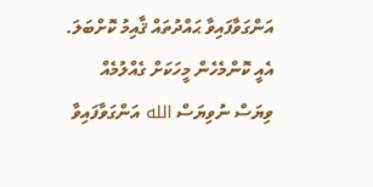އަންގަވާފައިވާ ޙައްދުތައް ޤާއިމު ކޮށްބަލަ. އެއީ ކޮންމެހެން މީހަކަށް ގެއްލުމެއް ވިޔަސް ނުވިޔަސް الله އަންގަވާފައިވާ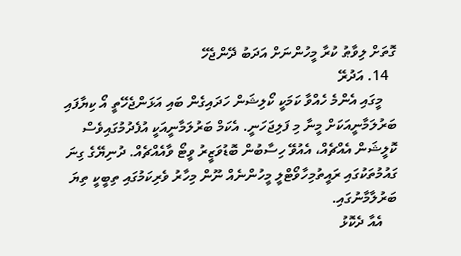ގޮތަށް ލިވާޠު ކުރާ މީހުންނަށް އަދަބު ދޭންޖެހޭ
  14. އަދުރޭ
    މީގައި އެންމެ ހެއްވާ ކަމަކީ ކޯލިޝަން ހަދައިގެން ބައި އަޅަންޖެހޭތީ އޯ ކިޔާފައި ބަރުލަމާނީއަކަށް މީނާ މި ފަލިޖަހަނީ. އެކަމް ބަރުލަމާނީއަކީ އުފެދުމުގައިވެސް ކޮލީޝަން އެއްޗެއް، އެއުވޭ ހިސާބުން ބޮޑުވަޒީރު ވީޓޯ ވާއެއްޗެއް. ދުނިޔޭގެ ގިނަ ގައުމުތަކުގައި ރައީތުމިހާވޯޓްލީ މީހުންނެއް ނޫން މިހާރު ވެރިކަމުގައި ތިބީކީ ތިޔަ ބަރުލާމާނުގައި.
    އެއާ ދެކޮޅު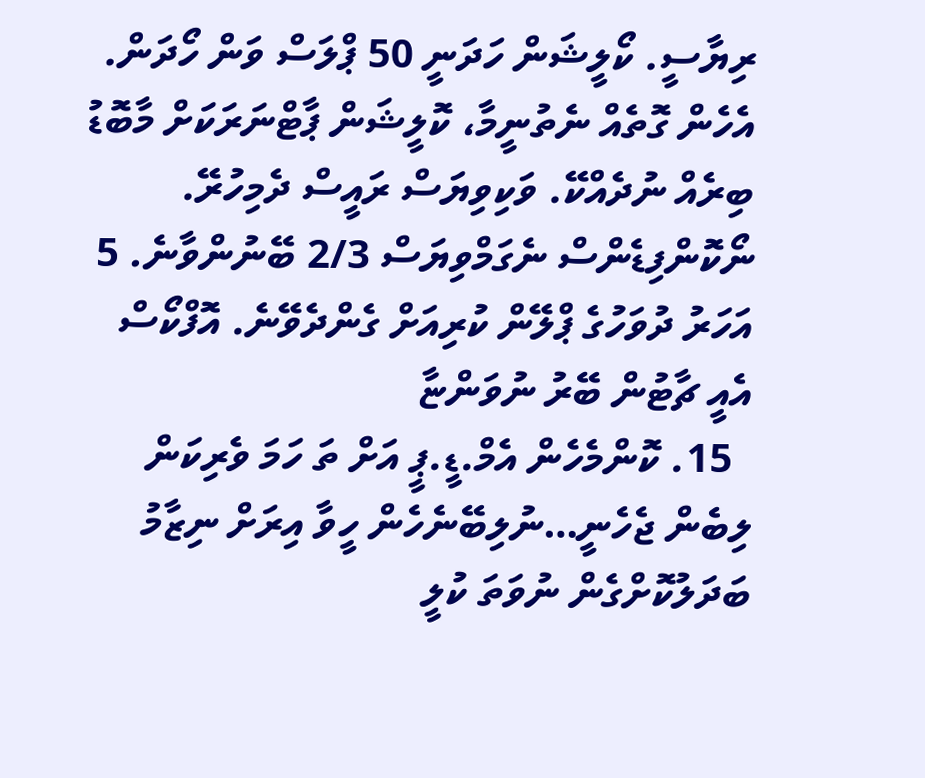ރިޔާސީ. ކޯލީޝަން ހަދަނީ 50 ޕްލަސް ވަން ހޯދަން. އެހެން ގޮތެއް ނެތުނީމާ، ކޮލީޝަން ޕާޓްނަރަކަށް މާބޮޑު ބިރެއް ނުދެއްކޭ. ވަކިވިޔަސް ރައީސް ދެމިހުރޭ. ނޯކޮންފިޑެންސް ނެގަމްވިޔަސް 2/3 ބޭނުންވާނެ. 5 އަހަރު ދުވަހުގެ ޕްލޭން ކުރިއަށް ގެންދެވޭނެ. އޮފްކޯސް އެއީ ޗާޓުން ބޭރު ނުވަންޏާ
  15. ކޮންމެހެން އެމް.ޑީ.ޕީ އަށް ތަ ހަމަ ވެރިކަން ލިބެން ޖެހެނީ…ނުލިބޭނެހެން ހީވާ އިރަށް ނިޒާމު ބަދަލުކޮށްގެން ނުވަތަ ކުލީ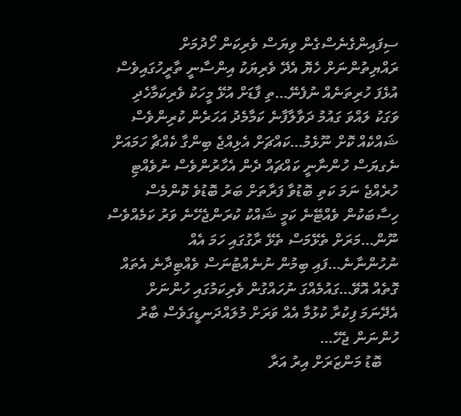ސިފައިންގެނެސްގެން ވިޔަސް ވެރިކަން ހޯދުމަށް ރައްޔިތުންނަށް ހެޔޮ އެދޭ ވެރިޔަކު އިންސާނީ ތާރީހުގައިވެސް އުޅެފަ ހުރިތަނެއް ނުފެނޭ…ތި ފާޑަށް އުޅޭ މީހަކު ވެރިކަމާހެދި ވަގަކު ލައްވަ ގައުމު ދަވާލާފާނެ ކަމާމެދު އަހަރެން ކުރިންވެސް ޝައްކެއް ކޮށް ނޫޅެމު…ކައްޗަށް އެޅިއްޖެ ބިންގާ ކެއްޗާ ހަމައަށް ނެގޔަސް ހުންނާނީ ކައްޗައް ދެން އެހާރުންވެސް ނުވެއްޓި ހުރެއްޖެ ނަމަ ކަތި ބޮޑުވާ ފަރާތަށް ބަރު ބޮޑުވެ ކޮންމެސް ހިސާބަކުން ވެއްޓޭނެ ކަމީ ޝައްކު ކުރަންޖެހޭނެ ވަރު ކަމެއްވެސް ނޫން…މަރަށް ތެޅޭމަސް ތެޅޭ ރާގުގައި ހަމަ އެއް ނުހުންނާނެ…ފައި ބިމުން ނުނެއްޓުނަސް ވެއްޓިދާނެ އެތައް ގޮތެއް އޮވޭ…ގައުމެއްގަ ނުހައްގުން ވެރިކަމުގައި ހުންނަށް އެދޭނަމަ ފިކުރާ ކުޅުމާ އެއް ވަރަށް މުލައްދަނޑީގަވެސް ބާރު ހުންނަން ޖެހޭ…
    ބޮޑު މަންޒަރަށް އިރު އަރާ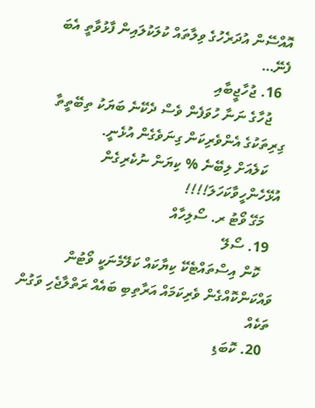އޮއްސޭން އުދަރެހުގެ ވިލާތައް ކުލަކުލައިން ފާޅުވާތީ އެބަ ފެނޭ…
  16. ޖުހާޖީބާއި
    ޖުހާގެ ނަނާ ހުވަފެން ވެސް ދެކޭނެ ބަޔަކު ތިބޭތީތާ ގިރިތަކުގެ އެންވެރިކަން ގިނަވެގެން އުޅެނީ.
    ކަލެއަށް ލިބޭނެ % ކިޔަން ނުކެރިގެން އުޅޭހެންހީވާކަހަލަ!!!!
    މަގޭ ވޯޓު ރ. ސޯލިހާއް
  19. ސޯލޭ
    ކޮން އިސްތައްޓެކޭ ކިޔާކައް ކަލޭމެނަކީ ވޯޓުން ވައްކަންކޮއްގެން ވެރިކަމައް އަރާތިބި ބައެއް ރަތްލާޖެހި ވަގުން ތަކެއް
  20. ކޮބަޑި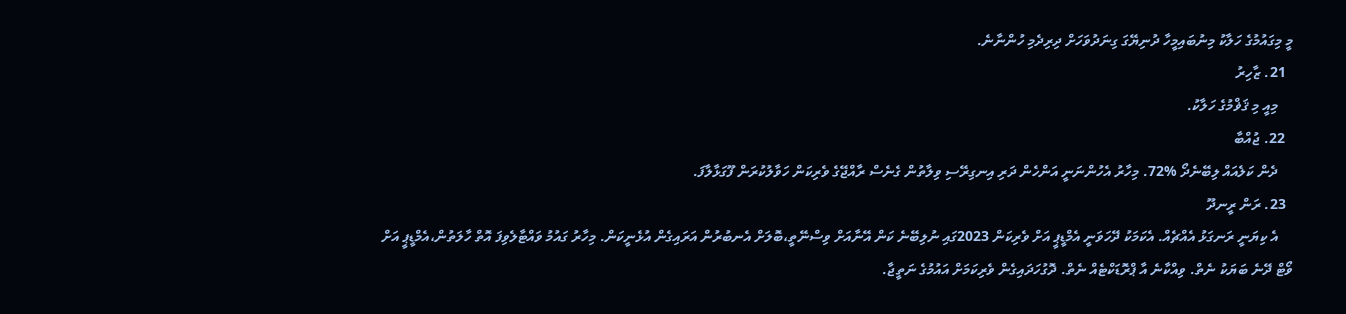މީ މިގައުމުގެ ހަލާކު މިނުބައިމީހާ ދުނިޔޭގަ ގިނަދުވަހަށް ދިރިދެމި ހުންނާނެ.
  21. ޒާހިރު
    މިއީ މި ޤަޥްމުގެ ހަލާކު.
  22. ޖުއްބާ
    ދެން ކަލެއައް ލިބޭނެދޯ %72. މިހާރު އެހުންނަނީ އަންހެން ދަރި އިނގިރޭސި ވިލާތުން ގެނެސް ރާއްޖޭގެ ވެރިކަން ހަވާލުކުރަން ފޫގަޅާލާފަ.
  23. ރަން ރީނދޫ
    އެ ކިޔަނީ ރަނގަޅު އެއްޗެއް. އެކަމަކު ދޭހަވަނީ އެމްޑީޕީ އަށް ވެރިކަން 2023ގައި ނުލިބޭނެ ކަން އޭނާއަށް ވިސްނޭތީ،ބޮލަށް އެނބުރުން އަރައިގެން އުޅެނީކަން. މިހާރު ގައުމު ވައްޓާލެވިފަ އޮތް ހާލަތުން،އެމްޑީޕީ އަށް ވޯޓް ދޭނެ ބަޔަކު ނެތް. ވިއްކާނެ އާ ޕްރޮޑަކްޓެއް ނެތް. ދޮގުހަދައިގެން ވެރިކަމަށް އައުމުގެ ނަތީޖާ.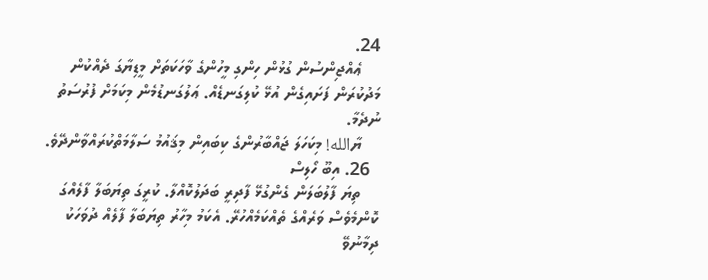24.
    ޢެއްޖިންސުން ގުޅުން ހިންގި މީހުންގެ ވާހަކަތަށް މީޑިޔާގަ ދެއްކުން މަދުކުރަން ފަށައިގެން އުޅޭ ކުލިގަނޑެއް. ޢަލުގަނޑުމެން މިކަމަށް ފުރުސަތު ނުދެމާ.
    ޔާالله! މިކަހަލަ ޖައްބާރުންގެ ކިބައިން މިޤައުމު ސަލާމަތްކުރައްވާންދޭވެ.
  26. އިބޫ ހޯލިސް
    ތިޔަ ފާލުބަލަން ގެންގުޅޭ ފާދިރީ ބަދަލުކޮއްލާ. ކުރީގަ ތިޔަބަލާ ފާލެއްގަ ކޮންމެވެސް ވަރެއްގެ ތެއްކަމެއްހުރޭ. އެކަމު މިހާރު ތިޔަބަލާ ފާލެއް ދުވަހަކު ދިމާނުވޭ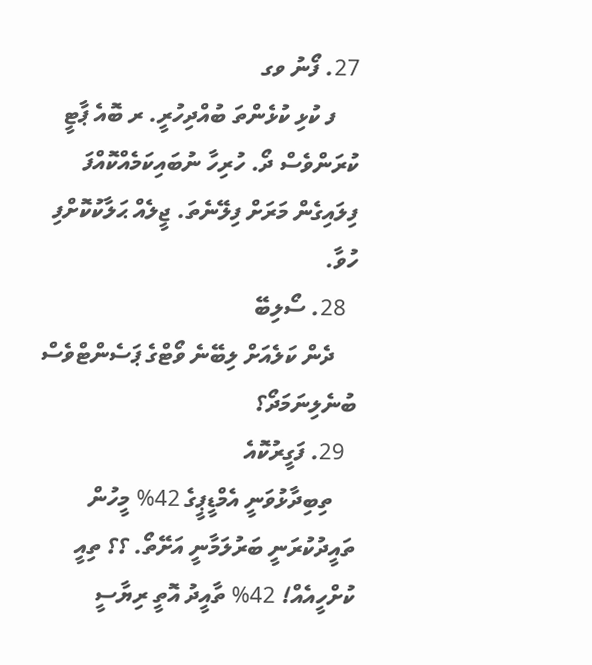27. ފޯނު ވގ
    ފ ކުޅި ކުޅެންތަ ބުއްދިހުރީ. ރ ބޮއެ ޕާޓީ ކުރަންވެސް ދޯ. ހުރިހާ ނުބައިކަމެއްކޮއްފަ ފިލައިގެން މަރަށް ފިލޭނެތަ. ޖީލެއް ޙަލާކުކޮށްފި ހުވާ.
  28. ސޯލިބޭ
    ދެން ކަލެއަށް ލިބޭނެ ވޯޓްގެ ޕަސެންޓްވެސް ބުނެލިނަމަދޯ؟
  29. ފަގީރުކޮއެ
    ތިބިދާޅުވަނީ އެމްޑީޕީގެ 42% މީހުން ތައީދުކުރަނީ ބަރުލަމާނީ އަށޭތޯ. ؟؟ ތިއީ ކުށްހީއެއް! 42% ތާއީދު އޮތީ ރިޔާސީ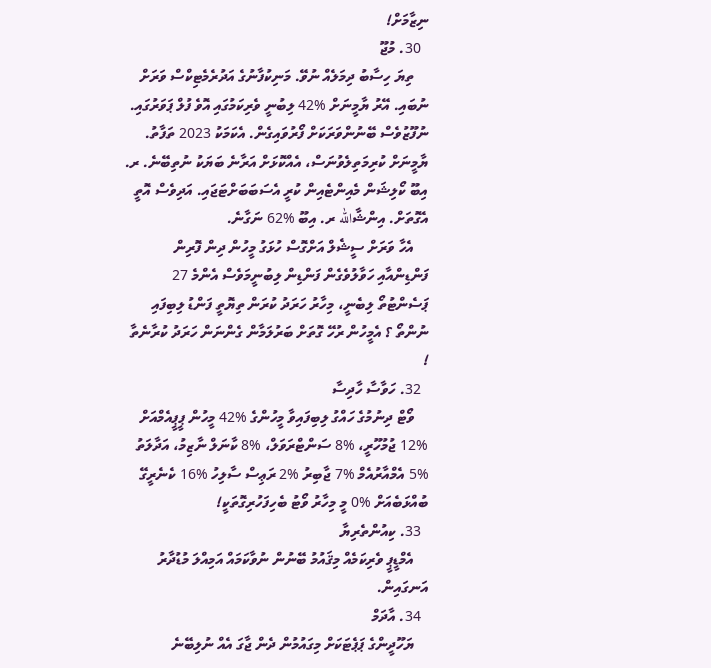ނިޒާމަށް!
  30. މުޖޫ
    ތިޔަ ހިސާބު ދިމަލެއް ނުވޭ. މަނިކުފާނުގެ އަދުރެމެޓިކްސް ވަރަށް ނުބައި. އޭރު ޔާމީނަށް %42 ލިބުނީ ވެރިކަމުގައި އޮވެ ފުލް ޕަވަރުގައި. ނުފޫޒުވެސް ބޭނުންވަރަކަށް ފޯރުވައިގެން. އެކަމަކު 2023 ތަފާތު. ޔާމީނަށް ކުރިމަތިލެވުނަސް، އެއްކޮޅަށް އަރާނެ ބަޔަކު ނުތިބޭނެ. ރ. އިބޫ ކޯލިޝަން މެއިންޓެއިން ކުރީ އެސަބަބަށްޓަޖައި. އަދިވެސް އޮތީ އެގޮތަށް. އިންޝާالله ރ. އިބޫ %62 ނަގާނެ.
    އެހާ ވަރަށް ސީޝެލް އަށްގޮސް ހުޅަގު މީހުން ދިން ފޮރިން ފަންޑިންއާއި ހަވާލުވެގެން ފަންޑިން ލިބުނީމަވެސް އެންމެ 27 ޕަސެންޓުތޯ ލިބެނީ، މިހާރު ހަރަދު ކުރަން ތިޔޮތީ ފަންޑު ލިބިފައި ނުންތޯ ؟ އެމީހުން ރުހޭ ގޮތަށް ބަރުލަމާން ގެންނަން ހަރަދު ކުރާނެތާ !
  32. ހަވާސާ ހާދިސާ
    ވޯޓް ދިނުމުގެ ހައްގު ލިބިފައިވާ މީހުންގެ %42 މީހުން ޕީޕީއެމްއަށް %12 ޖުމުހޫރީ، %8 ސަންޓްރަވަލް، %8 ކާނަލް ނާޒިމު، އަދާލަތު %5 އެމްއާރުއެމް %7 ޖާބިރު %2 ރަޢިސް ސާލިހު %16 ކެނެރީގޭ ބުއްޅަބެއަށް %0 މީ މިހާރު ވޯޓު ބެހިފަހުރިގޮތަކީ!
  33. ކިއުންތެރިޔާ
    އެމްޑީޕީ ވެރިކަމެއް މިޤައުމު ބޭނުން ނުވާކަމައް އަމިއްލަ މުޑުދާރު އަނގައިން.
  34. އާދަމް
    ޔަހޫދީންގެ ޕަޕެޓަކަށް މިގައުމުން ދެން ޖާގަ އެއް ނުލިބޭނެ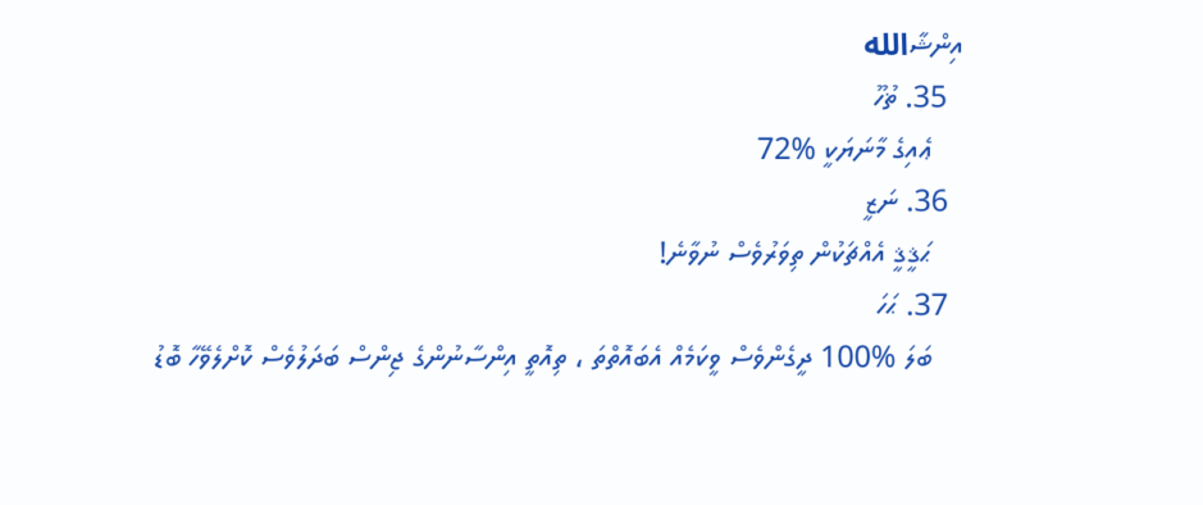އިންޝާالله
  35. ޡުހޫ
    ޢެއިގެ މާނަޔަކީ %72
  36. ނަޒީ
    ޙަޤީޤީ އެއްޗަކުން ތިވަރުވެސް ނުވާނެ!
  37. ޙަހަ
    ބަލަ %100 ދީގެންވެސް ވީކަމެއް އެބައޮތްތަ ، ތިއޮތީ އިންސާނުންގެ ޖިންސް ބަދަލުވެސް ކޮށްލެވޭހާ ބޮޑު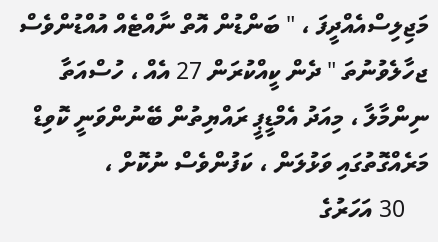މަޖިލިސްއެއްދީފަ ، " ބަންޑުން އޮތް ނާއްޓެއް އުއްޑުންވެސް ޖހާލެވުނުތަ " ދެން ކީއްކުރަން 27 އެއް ، ހުސްއަތާ ނިންމާލާ ، މިއަދު އެމްޑީޕީ ރައްޔިތުން ބޭނުންވަނީ ކޮވިޑް މަރެއްގޮތުގައި ވަޅުލަން ، ކަފުންވެސް ނުކޮށް ،
    30 އަހަރުގެ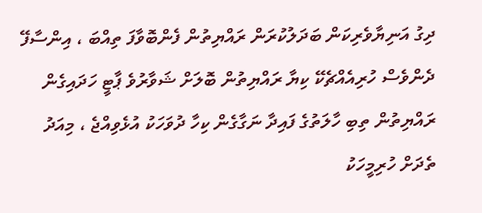ދިގު އަނިޔާވެރިކަން ބަދަލުކުރަން ރައްޔިތުން ފެންބޮވާފަ ތިއްބަ ، އިންސާފޭ ދެންވެސް ހުރިއެއްޗެކޭ ކިޔާ ރައްޔިތުން ބޮލަށް ޝަވާރުވެ ޕާޓީ ހަދައިގެން ރައްޔިތުން ތިބި ހާލަތުގެ ފައިދާ ނަގާގެން ކިހާ ދުވަހަކު އުޅެވިއްޖެ ، މިއަދު ތެދަށް ހުރިމީހަކު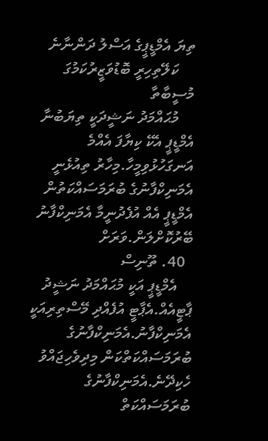ތިޔަ އެމްޑީޕީގެ އަސްލު ދަންނާނެ
    ކަލޭތިހިރީ ބޮޑުވަޒީރުކަމުގަ މުސީބާތާ
    މުޙައްމަދު ނަޝީދަކީ ތިޔަބުނާ އެމްޑީޕީ އެކޭ ކިޔާފަ އެއްމެ އަނގަހުޅުވިމީހާ.މިހާރު ތިއުޅެނީ އެމަނިކްފާނުގެ ބުރަމަސައްކަތުން އެމްޑީޕީ އެއް އުފެދުނީމާ އެމަނިކްފާނު ބޭރުކޮށްލަން.ވަރަށް
  40. ތޫނިސް
    އެމްޑީޕީ އަކީ މުޙައްމަދު ނަޝީދު ޕާޓީއެއް.އެޕާޓީ އުފެއްދި މޭސްތިރިއަކީ އެމަނިކްފާނު.އެމަނިކްފާނުގެ ބުރަމަސައްކަތްކަން މިދިވެހިޖައްވު ހެކިދޭނެ.އެމަނިކްފާނުގެ ބުރަމަސައްކަތް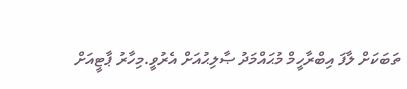ތަބަކަށް ލާފަ އިބްރާހީމް މުޙައްމަދު ޞާލިޙުއަށް އެރުވީ.މިހާރު ޕާޓީއަށް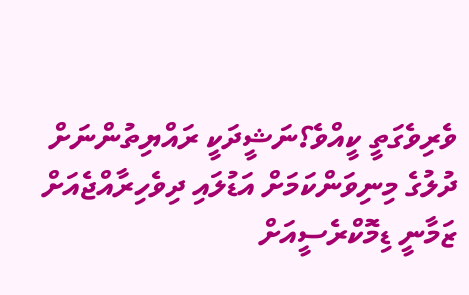ވެރިވެގަތީ ކީއްވެ؟ނަޝީދަކީ ރައްޔިތުންނަށް ދުލުގެ މިނިވަންކަމަށް އަޑުލައި ދިވެހިރާއްޖެއަށް ޒަމާނީ ޑިމޮކްރެސީއަށް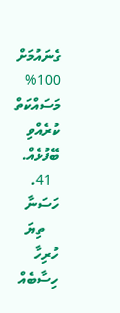ގެނައުމަށް 100% މަސައްކަތް ކުރެއްވި ބޭފުޅެއް.
  41. ހަސަނާ
    ތިޔަ ހުރިހާ ހިސާބެއް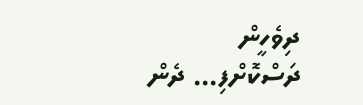ދިވެހީން ދަސްކޮށްފި... ދެން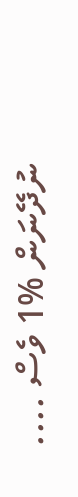ނުދޭނަން %1 ވެސް ....